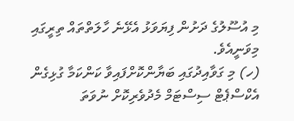މި އުސޫލުގެ ދަށުން ފިޔަވަޅު އެޅޭނެ ހާލަތްތައް ތިރީގައި މިވަނީއެވެ.
(ހ) މި ގަވާއިދުގައި ބަޔާންކޮށްފައިވާ ކަންކަމާ ގުޅިގެން އެކްސްޕެޓް ސިސްޓަމް މެދުވެރިކޮށް ނުވަތަ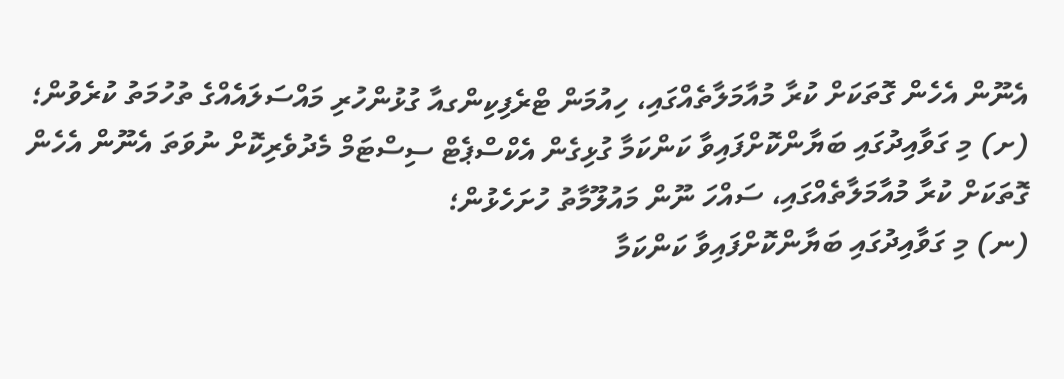އެނޫން އެހެން ގޮތަކަށް ކުރާ މުއާމަލާތެއްގައި، ހިއުމަން ޓްރެފިކިންގއާ ގުޅުންހުރި މައްސަލައެއްގެ ތުހުމަތު ކުރެވުން؛
(ށ) މި ގަވާއިދުގައި ބަޔާންކޮށްފައިވާ ކަންކަމާ ގުޅިގެން އެކްސްޕެޓް ސިސްޓަމް މެދުވެރިކޮށް ނުވަތަ އެނޫން އެހެން ގޮތަކަށް ކުރާ މުއާމަލާތެއްގައި، ސައްހަ ނޫން މައުލޫމާތު ހުށަހެޅުން؛
(ނ) މި ގަވާއިދުގައި ބަޔާންކޮށްފައިވާ ކަންކަމާ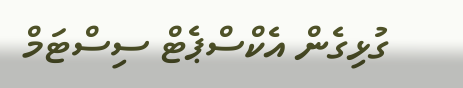ގުޅިގެން އެކްސްޕެޓް ސިސްޓަމް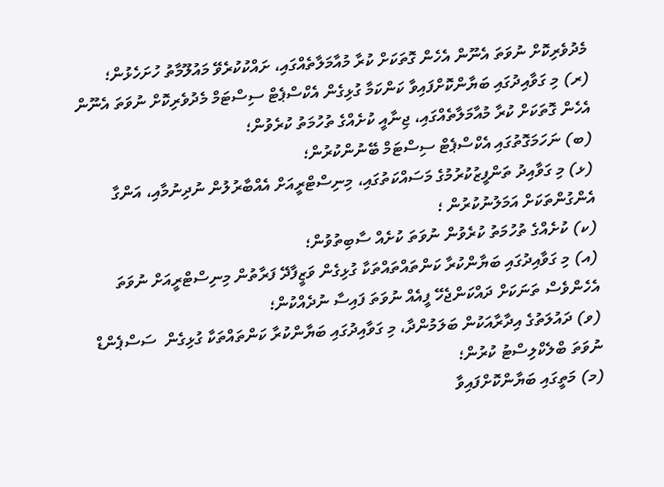މެދުވެރިކޮށް ނުވަތަ އެނޫން އެހެން ގޮތަކަށް ކުރާ މުއާމަލާތެއްގައި، ށައްކުކުރެވޭ މައުލޫމާތު ހުށަހެޅުން؛
(ރ) މި ގަވާއިދުގައި ބަޔާންކޮށްފައިވާ ކަންކަމާ ގުޅިގެން އެކްސްޕެޓް ސިސްޓަމް މެދުވެރިކޮށް ނުވަތަ އެނޫން އެހެން ގޮތަކަށް ކުރާ މުއާމަލާތެއްގައި، ޖިނާއީ ކުށެއްގެ ތުހުމަތު ކުރެވުން؛
(ބ) ނަހަމަގޮތުގައި އެކްސްޕެޓް ސިސްޓަމް ބޭނުންކުރުން؛
(ޅ) މި ގަވާއިދު ތަންފީޒުކުރުމުގެ މަސައްކަތުގައި، މިނިސްޓްރީއަށް އެއްބާރުލުން ނުދިނުމާއި، އަންގާ އެންގުންތަކަށް އަމަލުނުކުރުން ؛
(ކ) ކުށެއްގެ ތުހުމަތު ކުރެވުން ނުވަތަ ކުށެއް ސާބިތުވުން؛
(އ) މި ގަވާއިދުގައި ބަޔާންކުރާ ކަންތައްތައްތަކާ ގުޅިގެން ވަޒީފާދޭ ފަރާތުން މިނިސްޓްރީއަށް ނުވަތަ އެހެންވެސް ތަނަކަށް ދައްކަންޖެހޭ ފީއެއް ނުވަތަ ފައިސާ ނުދެއްކުން؛
(ވ) ދައުލަތުގެ އިދާރާއަކުން ބަލަމުންދާ، މި ގަވާއިދުގައި ބަޔާންކުރާ ކަންތައްތަކާ ގުޅިގެން  ސަސްޕެންޑް ނުވަތަ ބްލެކްލިސްޓު ކުރުން؛
(މ) މަތީގައި ބަޔާންކޮށްފައިވާ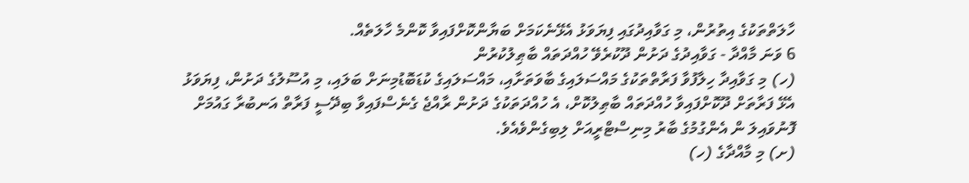ހާލަތްތަކުގެ އިތުރުން، މި ގަވާއިދުގައި ފިޔަވަޅު އެޅޭނެކަމަށް ބަޔާންކޮށްފައިވާ ކޮންމެ ހާލަތެއް.
6 ވަނަ މާއްދާ - ގަވާއިދުގެ ދަށުން ދޫކުރެވޭ ހުއްދަތައް ބާޠިލުކުރުން
(ހ) މި ގަވާއިދާ ހިލާފުވާ ފަރާތްތަކުގެ މައްސަލައިގެ ބާވަތަށާއި، މައްސަލައިގެ ކުޑަބޮޑުމިނަށް ބަލައި، މި އުސޫލުގެ ދަށުން، ފިޔަވަޅު އެޅޭ ފަރާތަށް ދޫކޮށްފައިވާ ހުއްދަތައް ބާޠިލުކޮށް، އެ ހުއްދަތަކުގެ ދަށުން ރާއްޖެ ގެނެސްފައިވާ ބިދޭސީ ފަރާތް އަނބުރާ ގައުމަށް ފޮނުވައިލަ ން އެންގުމުގެ ބާރު މިނިސްޓްރީއަށް ލިބިގެންވެއެވެ.
(ށ) މި މާއްދާގެ (ހ)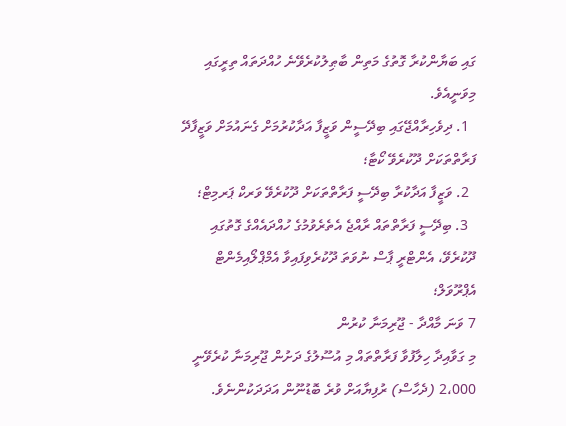ގައި ބަޔާންކުރާ ގޮތުގެ މަތިން ބާޠިލުކުރެވޭނެ ހުއްދަތައް ތިރީގައި މިވަނީއެވެ.
  1. ދިވެހިރާއްޖޭގައި ބިދޭސީން ވަޒީފާ އަދާކުރުމަށް ގެނައުމަށް ވަޒީފާދޭ ފަރާތްތަކަށް ދޫކުރެވޭ ކޯޓާ؛
  2. ވަޒީފާ އަދާކުރާ ބިދޭސީ ފަރާތްތަކަށް ދޫކުރެވޭ ވަރކް ޕަރމިޓް؛
  3. ބިދޭސީ ފަރާތްތައް ރާއްޖެ އެތެރެވުމުގެ ހުއްދައެއްގެ ގޮތުގައި ދޫކުރެވޭ، އެންޓްރީ ޕާސް ނުވަތަ ދޫކުރެވިފައިވާ އެމްޕްލޯއިމެންޓް އެޕްރޫވަލް؛
7 ވަނަ މާއްދާ - ޖޫރިމަނާ ކުރުން
މި ގަވާއިދާ ހިލާފުވާ ފަރާތްތައް މި އުސޫލުގެ ދަށުން ޖޫރިމަނާ ކުރެވޭނީ 2،000 (ދެހާސް) ރުފިޔާއަށް ވުރެ ބޮޑުނޫން އަދަދަކުންނެވެ.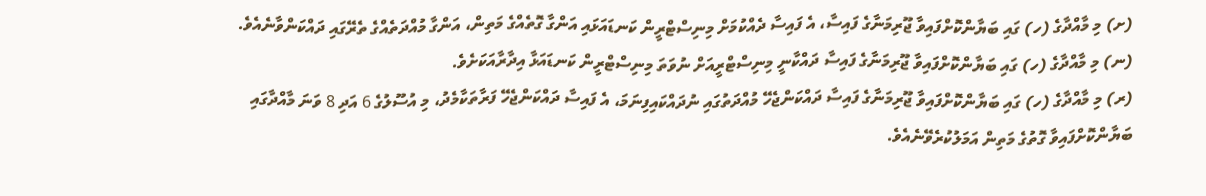(ށ) މި މާއްދާގެ (ހ) ގައި ބަޔާންކޮށްފައިވާ ޖޫރިމަނާގެ ފައިސާ، އެ ފައިސާ ދެއްކުމަށް މިނިސްޓްރީން ކަނޑައަޅައި އަންގާ ގޮތެއްގެ މަތިން، އަންގާ މުއްދަތެއްގެ ތެރޭގައި ދައްކަންވާނެއެވެ.
(ނ) މި މާއްދާގެ (ހ) ގައި ބަޔާންކޮށްފައިވާ ޖޫރިމަނާގެ ފައިސާ ދައްކާނީ މިނިސްޓްރީއަށް ނުވަތަ މިނިސްޓްރީން ކަނޑައަޅާ އިދާރާއަކަށެވެ.
(ރ) މި މާއްދާގެ (ހ) ގައި ބަޔާންކޮށްފައިވާ ޖޫރިމަނާގެ ފައިސާ ދައްކަންޖެހޭ މުއްދަތުގައި ނުދައްކައިފިނަމަ، އެ ފައިސާ ދައްކަންޖެހޭ ފަރާތަކާމެދު، މި އުސޫލުގެ 6 އަދި 8 ވަނަ މާއްދާގައި ބަޔާންކޮށްފައިވާ ގޮތުގެ މަތިން އަމަލުކުރެވޭނެއެވެ.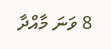8 ވަނަ މާއްދާ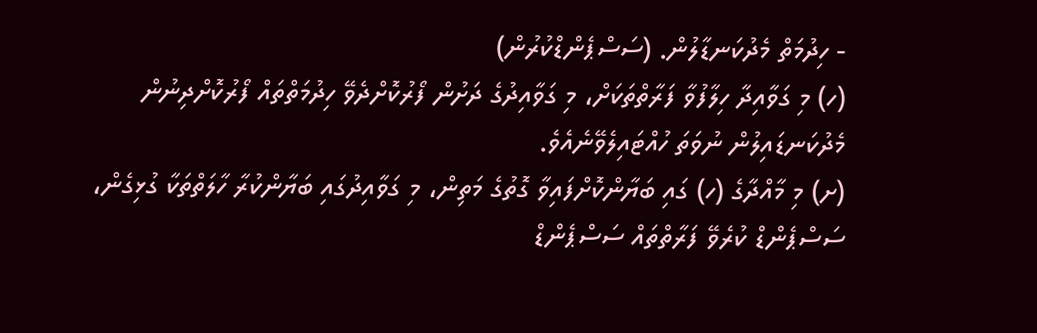- ހިދުމަތް މެދުކަނޑާލުން. (ސަސްޕެންޑްކުރުން)
(ހ) މި ގަވާއިދާ ހިލާފުވާ ފަރާތްތަކަށް، މި ގަވާއިދުގެ ދަށުން ފޯރުކޮށްދެވޭ ހިދުމަތްތައް ފޯރުކޮށްދިނުން މެދުކަނޑައިލުން ނުވަތަ ހުއްޓައިލެވޭނެއެވެ.
(ށ) މި މާއްދާގެ (ހ) ގައި ބަޔާންކޮށްފައިވާ ގޮތުގެ މަތިން، މި ގަވާއިދުގައި ބަޔާންކުރާ ހާލަތްތަކާ ގުޅިގެން، ސަސްޕެންޑް ކުރެވޭ ފަރާތްތައް ސަސްޕެންޑް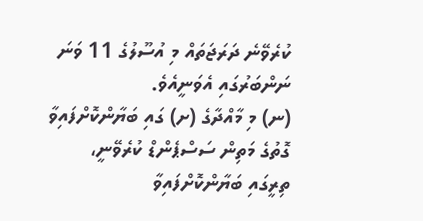ކުރެވޭނެ ދަރަޖަތައް މި އުސޫލުގެ 11 ވަނަ ނަންބަރުގައި އެވަނީއެވެ.
(ނ) މި މާއްދާގެ (ށ) ގައި ބަޔާންކޮށްފައިވާ ގޮތުގެ މަތިން ސަސްޕެންޑް ކުރެވޭނީ، ތިރީގައި ބަޔާންކޮށްފައިވާ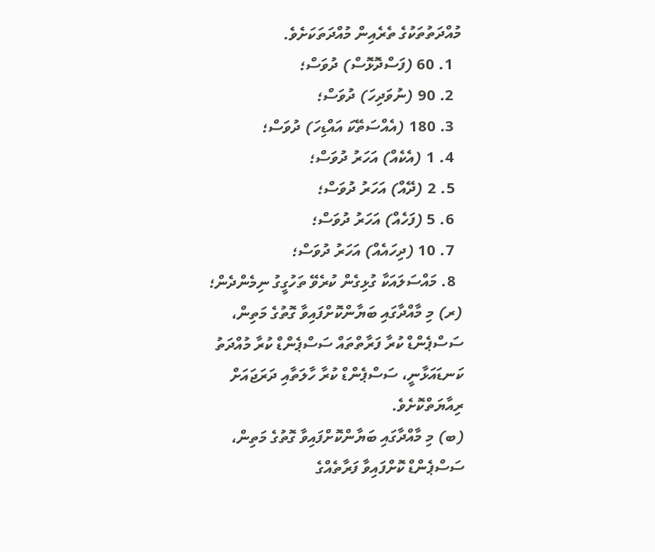މުއްދަތުތަކުގެ ތެރެއިން މުއްދަތަކަށެވެ.
  1. 60 (ފަސްދޮޅޮސް) ދުވަސް؛
  2. 90 (ނުވަދިހަ) ދުވަސް؛
  3. 180 (އެއްސަތޭކަ އައްޑިހަ) ދުވަސް؛
  4. 1 (އެކެއް) އަހަރު ދުވަސް؛
  5. 2 (ދޭއް) އަހަރު ދުވަސް؛
  6. 5 (ފަހެއް) އަހަރު ދުވަސް؛
  7. 10 (ދިހައެއް) އަހަރު ދުވަސް؛
  8. މައްސަލައަކާ ގުޅިގެން ކުރެވޭ ތަހުގީގު ނިމެންދެން؛
(ރ) މި މާއްދާގައި ބަޔާންކޮށްފައިވާ ގޮތުގެ މަތިން، ސަސްޕެންޑް ކުރާ ފަރާތްތައް ސަސްޕެންޑް ކުރާ މުއްދަތު ކަނޑައަޅާނީ، ސަސްޕެންޑް ކުރާ ހާލަތާއި ދަރަޖައަށް ރިއާޔަތްކޮށެވެ.
(ބ) މި މާއްދާގައި ބަޔާންކޮށްފައިވާ ގޮތުގެ މަތިން، ސަސްޕެންޑް ކޮށްފައިވާ ފަރާތެއްގެ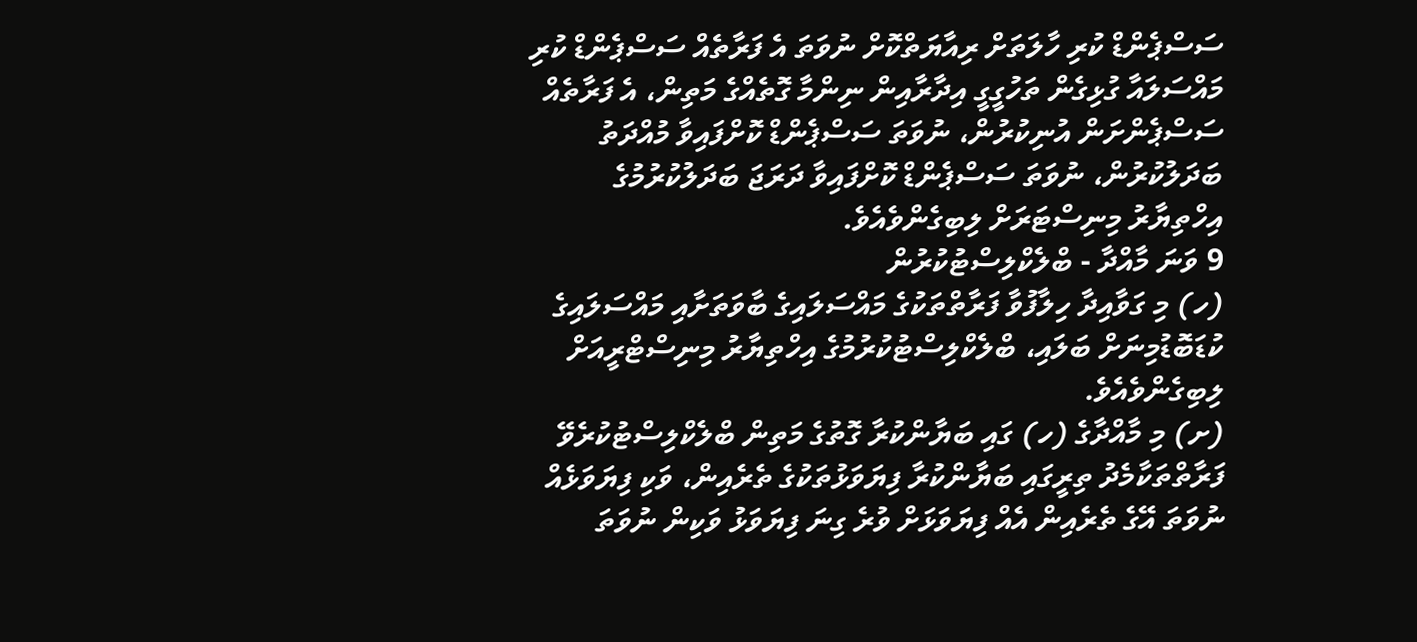ސަސްޕެންޑް ކުރި ހާލަތަށް ރިއާޔަތްކޮށް ނުވަތަ އެ ފަރާތެއް ސަސްޕެންޑް ކުރި މައްސަލައާ ގުޅިގެން ތަހުގީގީ އިދާރާއިން ނިންމާ ގޮތެއްގެ މަތިން، އެ ފަރާތެއް ސަސްޕެންށަން އުނިކުރުން، ނުވަތަ ސަސްޕެންޑް ކޮށްފައިވާ މުއްދަތު ބަދަލުކުރުން، ނުވަތަ ސަސްޕެންޑް ކޮށްފައިވާ ދަރަޖަ ބަދަލުކުރުމުގެ އިހްތިޔާރު މިނިސްޓަރަށް ލިބިގެންވެއެވެ.
9 ވަނަ މާއްދާ - ބްލެކްލިސްޓުކުރުން
(ހ) މި ގަވާއިދާ ހިލާފުވާ ފަރާތްތަކުގެ މައްސަލައިގެ ބާވަތަށާއި މައްސަލައިގެ ކުޑަބޮޑުމިނަށް ބަލައި، ބްލެކްލިސްޓުކުރުމުގެ އިހްތިޔާރު މިނިސްޓްރީއަށް ލިބިގެންވެއެވެ.
(ށ) މި މާއްދާގެ (ހ) ގައި ބަޔާންކުރާ ގޮތުގެ މަތިން ބްލެކްލިސްޓުކުރެވޭ ފަރާތްތަކާމެދު ތިރީގައި ބަޔާންކުރާ ފިޔަވަޅުތަކުގެ ތެރެއިން، ވަކި ފިޔަވަޅެއް ނުވަތަ އޭގެ ތެރެއިން އެއް ފިޔަވަޅަށް ވުރެ ގިނަ ފިޔަވަޅު ވަކިން ނުވަތަ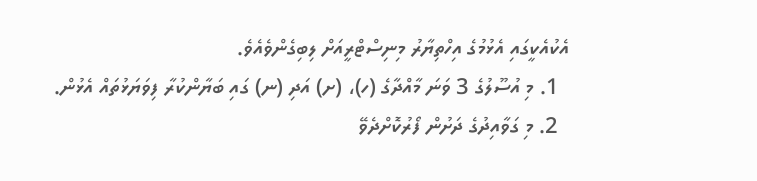އެކުއެކީގައި އެޅުމުގެ އިހްތިޔާރު މިނިސްޓްރީއަށް ލިބިގެންވެއެވެ.
  1. މި އުސޫލުގެ 3 ވަނަ މާއްދާގެ (ހ)، (ށ) އަދި (ނ) ގައި ބަޔާންކުރާ ފިވަޔަޅުތައް އެޅުން.
  2. މި ގަވާއިދުގެ ދަށުން ފޯރުކޮށްދެވޭ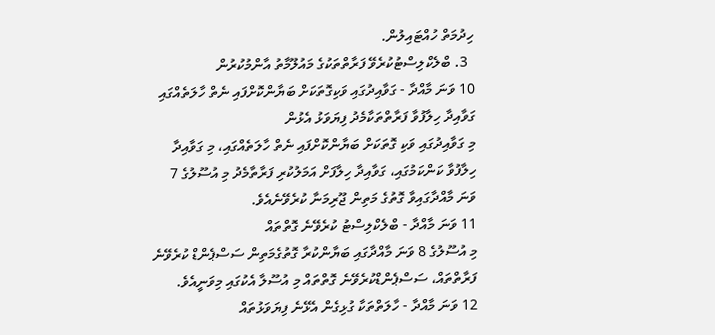ހިދުމަތް ހުއްޓައިލުން.
  3. ބްލެކްލިސްޓުކުރެވޭ ފަރާތްތަކުގެ މައުލޫމާތު އާންމުކުރުން
10 ވަނަ މާއްދާ - ގަވާއިދުގައި ވަކިގޮތަކަށް ބަޔާންކޮށްފައި ނެތް ހާލަތެއްގައި ގަވާއިދާ ހިލާފުވާ ފަރާތްތަކާމެދު ފިޔަވަޅު އެޅުން
މި ގަވާއިދުގައި ވަކި ގޮތަކަށް ބަޔާންކޮށްފައި ނެތް ހާލަތެއްގައި، މި ގަވާއިދާ ހިލާފުވާ ކަންކަމުގައި، ގަވާއިދާ ހިލާފަށް އަމަލުކުރި ފަރާތާމެދު މި އުސޫލުގެ 7 ވަނަ މާއްދާގައިވާ ގޮތުގެ މަތިން ޖޫރިމަނާ ކުރެވޭނެއެވެ.
11 ވަނަ މާއްދާ - ބްލެކްލިސްޓު ކުރެވޭނެ ގޮތްތައް
މި އުސޫލުގެ 8 ވަނަ މާއްދާގައި ބަޔާންކުރާ ގޮތުގެމަތިން ސަސްޕެންޑް ކުރެވޭނެ ފަރާތްތައް، ސަސްޕެންޑްކުރެވޭނެ ގޮތްތައް މި އުސޫލާ އެކުގައި މިވަނީއެވެ.
12 ވަނަ މާއްދާ - ހާލަތްތަކާ ގުޅިގެން އެޅޭނެ ފިޔަވަޅުތައް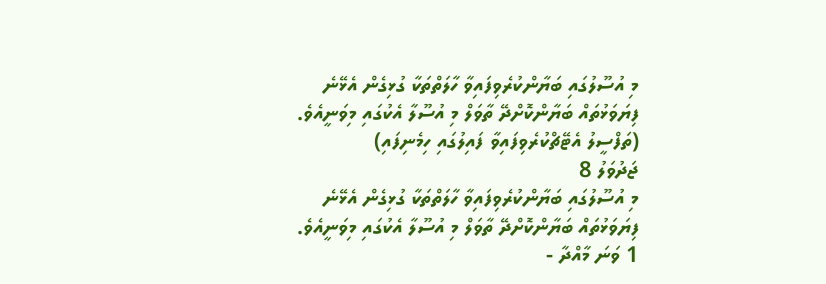މި އުސޫލުގައި ބަޔާންކުރެވިފައިވާ ހާލަތްތަކާ ގުޅިގެން އެޅޭނެ ފިޔަވަޅުތައް ބަޔާންކޮށްދޭ ތާވަލް މި އުސޫލާ އެކުގައި މިވަނީއެވެ.
(ތަފްސީލު އެޓޭޗްކުރެވިފައިވާ ފައިލުގައި ހިމެނިފައި)
ޖަދުވަލު 8
މި އުސޫލުގައި ބަޔާންކުރެވިފައިވާ ހާލަތްތަކާ ގުޅިގެން އެޅޭނެ ފިޔަވަޅުތައް ބަޔާންކޮށްދޭ ތާވަލް މި އުސޫލާ އެކުގައި މިވަނީއެވެ.
1 ވަނަ މާއްދާ -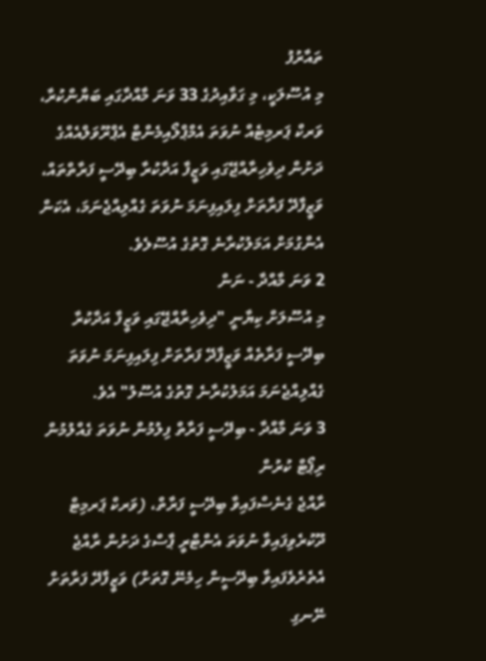ތައާރުފު
މި އުސޫލަކީ، މި ގަވާއިދުގެ 33 ވަނަ މާއްދާގައި ބަޔާންކުރާ، ވަރކް ޕަރމިޓެއް ނުވަތަ އެމްޕްލޯއިމެންޓް އެޕްރޫވަލްއެއްގެ ދަށުން ދިވެހިރާއްޖޭގައި ވަޒީފާ އަދާކުރާ ބިދޭސީ ފަރާތްތައް، ވަޒީފާދޭ ފަރާތަށް ފިލައިފިނަމަ ނުވަތަ ގެއްލިއްޖެނަމަ، އެކަން އެންގުމަށް އަމަލުކުރާނެ ގޮތުގެ އުސޫލެވެ.
2 ވަނަ މާއްދާ - ނަން
މި އުސޫލަށް ކިޔާނީ "ދިވެހިރާއްޖޭގައި ވަޒީފާ އަދާކުރާ ބިދޭސީ ފަރާތެއް ވަޒީފާދޭ ފަރާތަށް ފިލައިފިނަމަ ނުވަތަ ގެއްލިއްޖެނަމަ އަމަލުކުރާނެ ގޮތުގެ އުސޫލު" އެވެ.
3 ވަނަ މާއްދާ - ބިދޭސީ ފަރާތް ފިލުމުން ނުވަތަ ގެއްލުމުން ރިޕޯޓް ކުރުން
ރާއްޖެ ގެނެސްފައިވާ ބިދޭސީ ފަރާތް، (ވަރކް ޕަރމިޓް ދޫކުރެވިފައިވާ ނުވަތަ އެންޓްރީ ޕާސްގެ ދަށުން ރާއްޖެ އެތެރެވެފައިވާ ބިދޭސީން ހިމެނޭ ގޮތަށް) ވަޒީފާދޭ ފަރާތަށް ނޭނގި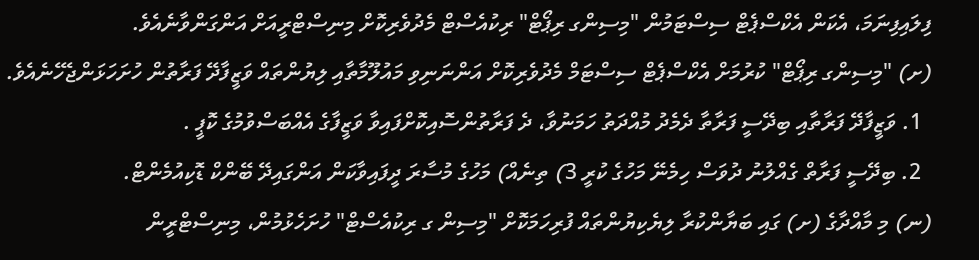ފިލައިފިނަމަ، އެކަން އެކްސްޕެޓް ސިސްޓަމުން "މިސިންގ ރިޕޯޓް" ރިކުއެސްޓް މެދުވެރިކޮށް މިނިސްޓްރީއަށް އަންގަންވާނެއެވެ.
(ށ) "މިސިންގ ރިޕޯޓް" ކުރުމަށް އެކްސްޕެޓް ސިސްޓަމް މެދުވެރިކޮށް އަންނަނިވި މައުލޫމާތާއި ލިޔުންތައް ވަޒީފާދޭ ފަރާތުން ހުށަހަޅަންޖެހޭނެއެވެ.
  1. ވަޒީފާދޭ ފަރާތާއި ބިދޭސީ ފަރާތާ ދެމެދު މުއްދަތު ހަމަނުވާ، ދެ ފަރާތުންސޮއިކޮށްފައިވާ ވަޒީފާގެ އެއްބަސްވުމުގެ ކޮޕީ .
  2. ބިދޭސީ ފަރާތް ގެއްލުނު ދުވަސް ހިމެނޭ މަހުގެ ކުރީ 3) ތިނެއް) މަހުގެ މުސާރަ ދީފައިވާކަން އަންގައިދޭ ބޭންކް ޑޮކިއުމެންޓް.
(ނ) މި މާއްދާގެ (ށ) ގައި ބަޔާންކުރާ ލިޔެކިޔުންތައް ފުރިހަމަކޮށް "މިސިން ގ ރިކުއެސްޓް" ހުށަހެޅުމުން، މިނިސްޓްރީން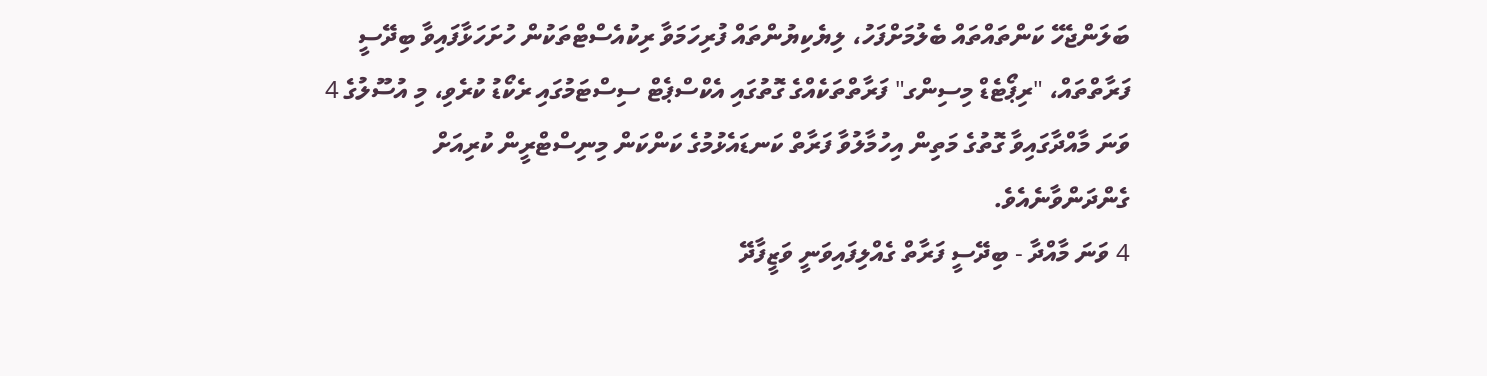ބަލަންޖެހޭ ކަންތައްތައް ބެލުމަށްފަހު، ލިޔެކިޔުންތައް ފުރިހަމަވާ ރިކުއެސްޓްތަކުން ހުށަހަޅާފައިވާ ބިދޭސީ ފަރާތްތައް، "ރިޕޯޓެޑް މިސިންގ" ފަރާތްތަކެއްގެ ގޮތުގައި އެކްސްޕެޓް ސިސްޓަމުގައި ރެކޯޑު ކުރެވި، މި އުސޫލުގެ 4 ވަނަ މާއްދާގައިވާ ގޮތުގެ މަތިން އިހުމާލުވާ ފަރާތް ކަނޑައެޅުމުގެ ކަންކަން މިނިސްޓްރީން ކުރިއަށް ގެންދަންވާނެއެވެ.
4 ވަނަ މާއްދާ - ބިދޭސީ ފަރާތް ގެއްލިފައިވަނީ ވަޒީފާދޭ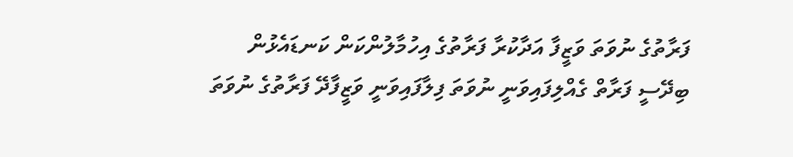ފަރާތުގެ ނުވަތަ ވަޒީފާ އަދާކުރާ ފަރާތުގެ އިހުމާލުންކަން ކަނޑައެޅުން
ބިދޭސީ ފަރާތް ގެއްލިފައިވަނީ ނުވަތަ ފިލާފައިވަނީ ވަޒީފާދޭ ފަރާތުގެ ނުވަތަ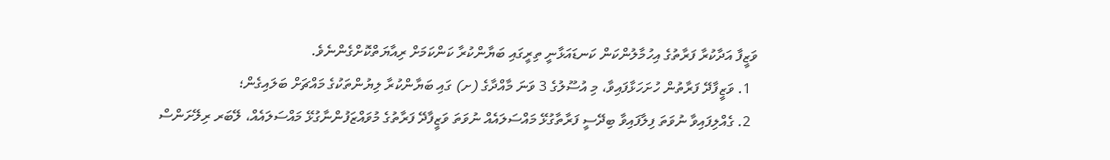ވަޒީފާ އަދާކުރާ ފަރާތުގެ އިހުމާލުންކަން ކަނޑައަޅާނީ ތިރީގައި ބަޔާންކުރާ ކަންކަމަށް ރިއާޔަތްކޮށްގެންނެވެ.
  1. ވަޒީފާދޭ ފަރާތުން ހުށަހަޅާފައިވާ، މި އުސޫލުގެ 3 ވަނަ މާއްދާގެ (ށ) ގައި ބަޔާންކުރާ ލިޔުންތަކުގެ މައްޗަށް ބަލައިގެން؛
  2. ގެއްލިފައިވާ ނުވަތަ ފިލާފައިވާ ބިދޭސީ ފަރާތާގުޅޭ މައްސަލައެއް ނުވަތަ ވަޒީފާދޭ ފަރާތުގެ މުވައްޒަފުންނާގުޅޭ މައްސަލައެއް، ލޭބަރ ރިލޭށަންސް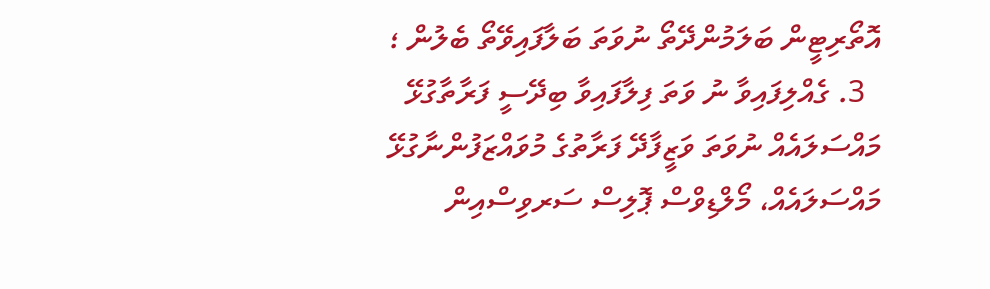އޮތޯރިޓީން ބަލަމުންދޭތޯ ނުވަތަ ބަލާފައިވޭތޯ ބެލުން ؛
  3. ގެއްލިފައިވާ ނު ވަތަ ފިލާފައިވާ ބިދޭސީ ފަރާތާގުޅޭ މައްސަލައެއް ނުވަތަ ވަޒީފާދޭ ފަރާތުގެ މުވައްޒަފުންނާގުޅޭ މައްސަލައެއް، މޯލްޑިވްސް ޕޮލިސް ސަރވިސްއިން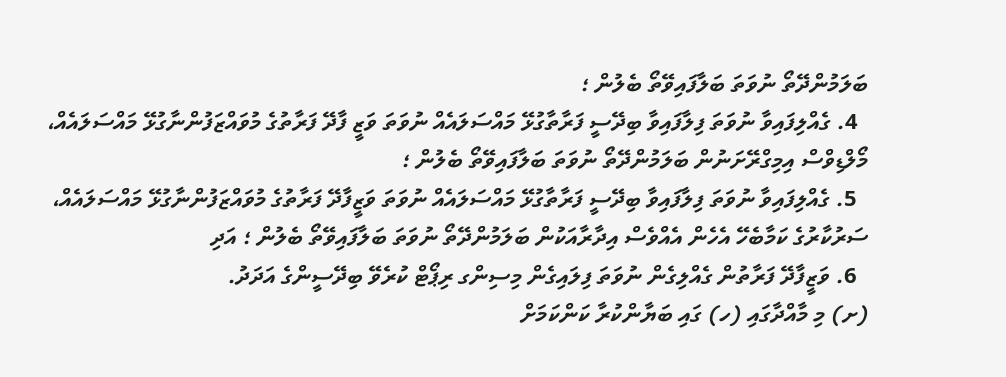ބަލަމުންދޭތޯ ނުވަތަ ބަލާފައިވޭތޯ ބެލުން ؛
  4. ގެއްލިފައިވާ ނުވަތަ ފިލާފައިވާ ބިދޭސީ ފަރާތާގުޅޭ މައްސަލައެއް ނުވަތަ ވަޒީ ފާދޭ ފަރާތުގެ މުވައްޒަފުންނާގުޅޭ މައްސަލައެއް، މޯލްޑިވްސް އިމިގްރޭށަނުން ބަލަމުންދޭތޯ ނުވަތަ ބަލާފައިވޭތޯ ބެލުން ؛
  5. ގެއްލިފައިވާ ނުވަތަ ފިލާފައިވާ ބިދޭސީ ފަރާތާގުޅޭ މައްސަލައެއް ނުވަތަ ވަޒީފާދޭ ފަރާތުގެ މުވައްޒަފުންނާގުޅޭ މައްސަލައެއް، ސަރުކާރުގެ ކަމާބެހޭ އެހެން އެއްވެސް އިދާރާއަކުން ބަލަމުންދޭތޯ ނުވަތަ ބަލާފައިވޭތޯ ބެލުން ؛ އަދި
  6. ވަޒީފާދޭ ފަރާތުން ގެއްލިގެން ނުވަތަ ފިލައިގެން މިސިންގ ރިޕޯޓް ކުރެވޭ ބިދޭސީންގެ އަދަދު.
(ށ) މި މާއްދާގައި (ހ) ގައި ބަޔާންކުރާ ކަންކަމަށް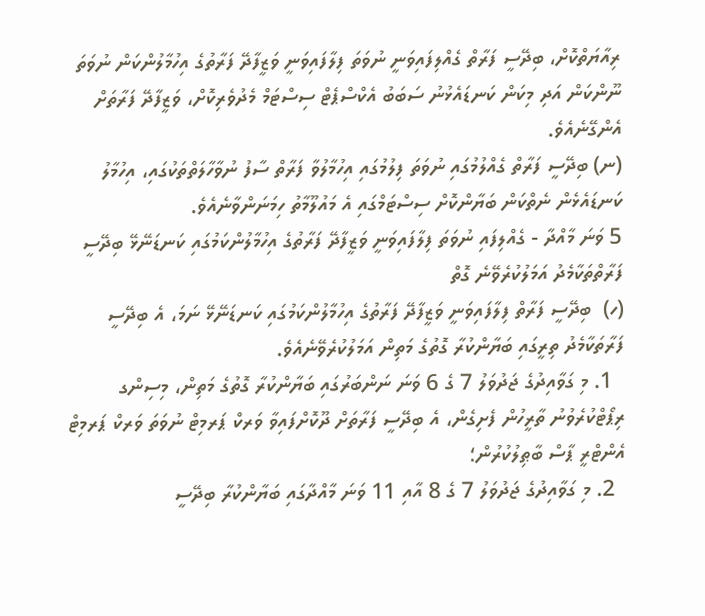ރިއާޔަތްކޮށް، ބިދޭސީ ފަރާތް ގެއްލިފައިވަނީ ނުވަތަ ފިލާފައިވަނީ ވަޒީފާދޭ ފަރާތުގެ އިހުމާލުންކަން ނުވަތަ ނޫންކަން އަދި މިކަން ކަނޑައެޅުނު ސަބަބު އެކްސްޕެޓް ސިސްޓަމް މެދުވެރިކޮށް، ވަޒީފާދޭ ފަރާތަށް އެންގޭނެއެވެ.
(ނ) ބިދޭސީ ފަރާތް ގެއްލުމުގައި ނުވަތަ ފިލުމުގައި އިހުމާލުވާ ފަރާތް ސާފު ނުވާހާލަތްތަކުގައި، އިހުމާލު ކަނޑައެޅެން ނެތްކަން ބަޔާންކޮށް ސިސްޓަމްގައި އެ މައުލޫމާތު ހިމަނަންވާނެއެވެ.
5 ވަނަ މާއްދާ - ގެއްލިފައި ނުވަތަ ފިލާފައިވަނީ ވަޒީފާދޭ ފަރާތުގެ އިހުމާލުންކަމުގައި ކަނޑަނޭޅޭ ބިދޭސީ ފަރާތްތަކާމެދު އަމަލުކުރެވޭނެ ގޮތް
(ހ)  ބިދޭސީ ފަރާތް ފިލާފައިވަނީ ވަޒީފާދޭ ފަރާތުގެ އިހުމާލުންކަމުގައި ކަނޑަނޭޅޭ ނަމަ، އެ ބިދޭސީ ފަރާތަކާމެދު ތިރީގައި ބަޔާންކުރާ ގޮތުގެ މަތިން އަމަލުކުރެވޭނެއެވެ.
  1. މި ގަވާއިދުގެ ޖަދުވަލު 7 ގެ 6 ވަނަ ނަންބަރުގައި ބަޔާންކުރާ ގޮތުގެ މަތިން، މިސިންގ ރިޕޯޓްކުރެވުނު ތާރީހުން ފެށިގެން، އެ ބިދޭސީ ފަރާތަށް ދޫކޮށްފައިވާ ވަރކް ޕަރމިޓް ނުވަތަ ވަރކް ޕަރމިޓް އެންޓްރީ ޕާސް ބާޠިލުކުރުން؛
  2. މި ގަވާއިދުގެ ޖަދުވަލު 7 ގެ 8 އާއި 11 ވަނަ މާއްދާގައި ބަޔާންކުރާ ބިދޭސީ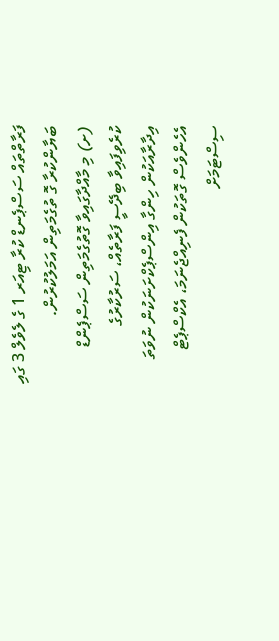ފަރާތްތައް ސަސްޕެނޑް ކުރާ ޓިއަރ 1 ގެ ލެވެލް 3 ގައި ބަޔާންކުރާ ގޮ ތުގެމަތިން އަމަލުކުރުން.
(ށ) މި މާއްދާގައިވާ ގޮތުގެމަތިން ސަސްޕެންޑް ކުރެވިފައިވާ ބިދޭސީ ފަރާތެއް، ސަރުކާރުގެ އިދާރާއަކުން ހިންގާ އިންސްޕެކްށަނަކުން ނުވަތަ އެހެންވެސް ގޮތަކުން ފެނިއްޖެނަމަ، އެކްސްޕެޓް ސިސްޓަމަށް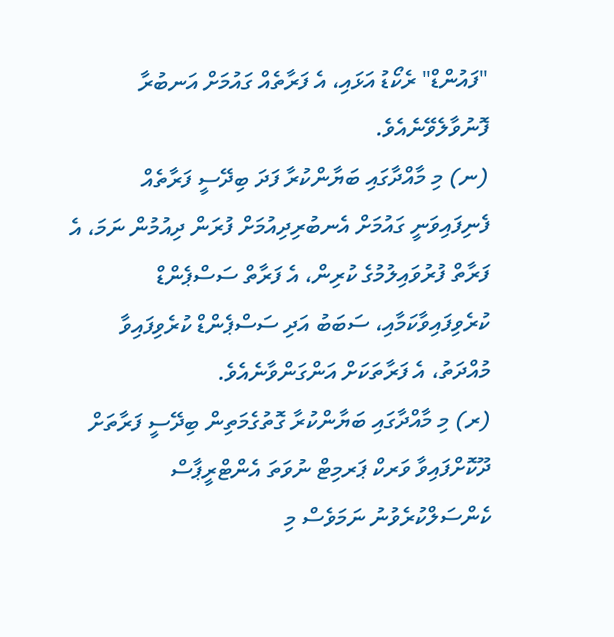"ފައުންޑް" ރެކޯޑު އަޅައި، އެ ފަރާތެއް ގައުމަށް އަނބުރާ ފޮނުވާލެވޭނެއެވެ.
(ނ) މި މާއްދާގައި ބަޔާންކުރާ ފަދަ ބިދޭސީ ފަރާތެއް ފެނިފައިވަނީ ގައުމަށް އެނބުރިދިއުމަށް ފުރަން ދިއުމުން ނަމަ، އެ ފަރާތް ފުރުވައިލުމުގެ ކުރިން، އެ ފަރާތް ސަސްޕެންޑް ކުރެވިފައިވާކަމާއި، ސަބަބު އަދި ސަސްޕެންޑް ކުރެވިފައިވާ މުއްދަތު، އެ ފަރާތަކަށް އަންގަންވާނެއެވެ.
(ރ) މި މާއްދާގައި ބަޔާންކުރާ ގޮތުގެމަތިން ބިދޭސީ ފަރާތަށް ދޫކޮށްފައިވާ ވަރކް ޕަރމިޓް ނުވަތަ އެންޓްރީޕާސް ކެންސަލްކުރެވުނު ނަމަވެސް މި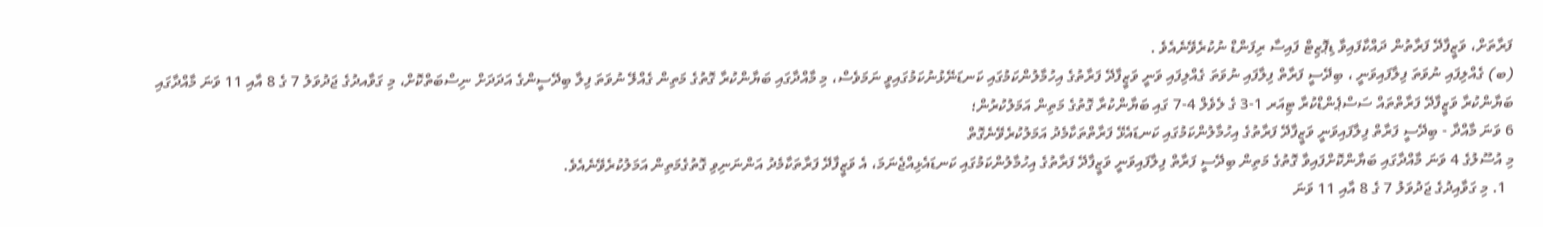ފަރާތަށް، ވަޒީފާދޭ ފަރާތުން ދައްކާފައިވާ ޑިޕޮޒިޓް ފައިސާ ރިފަންޑް ނުކުރެވޭނެއެވެ .
(ބ) ގެއްލިފައި ނުވަތަ ފިލާފައިވަނީ ، ބިދޭސީ ފަރާތް ފިލާފައި ނުވަތަ ގެއްލިފައި ވަނީ ވަޒީފާދޭ ފަރާތުގެ އިހުމާލުންކަމުގައި ކަނޑަނޭޅުނުކަމުގައިވީ ނަމަވެސް، މި މާއްދާގައި ބަޔާންކުރާ ގޮތުގެ މަތިން ގެއްލޭ ނުވަތަ ފިލާ ބިދޭސީންގެ އަދަދަށް ނިސްބަތްކޮށް، މި ގަވާއދުގެ ޖަދުވަލު 7 ގެ 8 އާއި 11 ވަނަ މާއްދާގައި ބަޔާންކުރާ ވަޒީފާދޭ ފަރާތްތައް ސަސްޕެންޑްކުރާ ޓިއަރ 1-3 ގެ ލެވެލް 4-7 ގައި ބަޔާންކުރާ ގޮތުގެ މަތިން އަމަލުކުރުން؛
6 ވަނަ މާއްދާ - ބިދޭސީ ފަރާތް ފިލާފައިވަނީ ވަޒީފާދޭ ފަރާތުގެ އިހުމާލުންކަމުގައި ކަނޑައެޅޭ ފަރާތްތަކާމެދު އަމަލުކުރެވޭނެގޮތް
މި އުސޫލުގެ 4 ވަނަ މާއްދާގައި ބަޔާންކޮށްފައިވާ ގޮތުގެ މަތިން ބިދޭސީ ފަރާތް ފިލާފައިވަނީ ވަޒީފާދޭ ފަރާތުގެ އިހުމާލުންކަމުގައި ކަނޑައެޅިއްޖެނަމަ، އެ ވަޒީފާދޭ ފަރާތަކާމެދު އަންނަނިވި ގޮތުގެމަތިން އަމަލުކުރެވޭނެއެވެ.
  1. މި ގަވާއިދުގެ ޖަދުވަލު 7 ގެ 8 އާއި 11 ވަނަ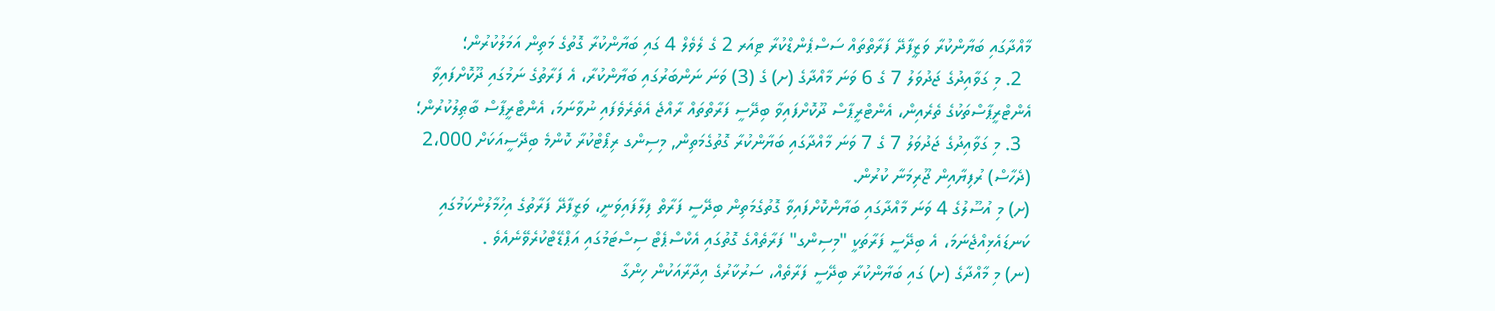މާއްދާގައި ބަޔާންކުރާ ވަޒީފާދޭ ފަރާތްތައް ސަސްޕެންޑްކުރާ ޓިއަރ 2 ގެ ލެވެލް 4 ގައި ބަޔާންކުރާ ގޮތުގެ މަތިން އަމަލުކުރުން؛
  2. މި ގަވާއިދުގެ ޖަދުވަލު 7 ގެ 6 ވަނަ މާއްދާގެ (ށ) ގެ (3) ވަނަ ނަންބަރުގައި ބަޔާންކުރާ، އެ ފަރާތުގެ ނަމުގައި ދޫކޮށްފައިވާ އެންޓްރީޕާސްތަކުގެ ތެރެއިން، އެންޓްރީޕާސް ދޫކޮށްފައިވާ ބިދޭސީ ފަރާތްތައް ރާއްޖެ އެތެރެވެފައި ނުވާނަމަ، އެންޓްރީޕާސް ބާޠިލުކުރުން؛
  3. މި ގަވާއިދުގެ ޖަދުވަލު 7 ގެ 7 ވަނަ މާއްދާގައި ބަޔާންކުރާ ގޮތުގެމަތިން, މިސިންގ ރިޕޯޓްކުރާ ކޮންމެ ބިދޭސީއަކަށް 2،000 (ދެހާސް) ރުފިޔާއިން ޖޫރިމަނާ ކުރުން.
(ށ) މި އުސޫލުގެ 4 ވަނަ މާއްދާގައި ބަޔާންކޮށްފައިވާ ގޮތުގެމަތިން ބިދޭސީ ފަރާތް ފިލާފައިވަނީ، ވަޒީފާދޭ ފަރާތުގެ އިހުމާލުންކަމުގައި ކަނޑައެޅިއްޖެނަމަ، އެ ބިދޭސީ ފަރާތަކީ "މިސިންގ" ފަރާތެއްގެ ގޮތުގައި އެކްސްޕެޓް ސިސްޓަމުގައި އަޕްޑޭޓްކުރެވޭނެއެވެ .
(ނ) މި މާއްދާގެ (ށ) ގައި ބަޔާންކުރާ ބިދޭސީ ފަރާތެއް، ސަރުކާރުގެ އިދާރާއަކުން ހިންގާ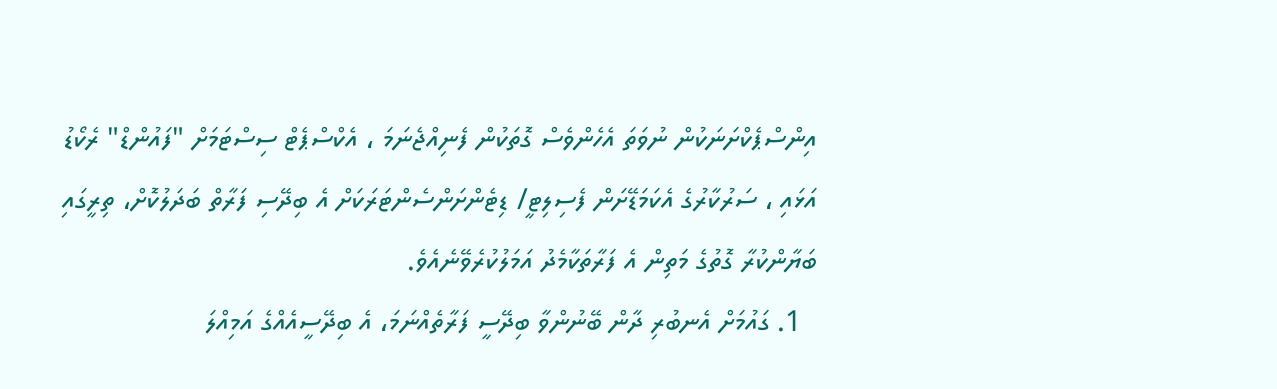އިންސްޕެކްށަނަކުން ނުވަތަ އެހެންވެސް ގޮތަކުން ފެނިއްޖެނަމަ ، އެކްސްޕެޓް ސިސްޓަމަށް "ފައުންޑް" ރެކޯޑު އަޅައި ، ސަރުކާރުގެ އެކަމަޑޭށަން ފެސިލިޓީ/ ޑިޓެންށަންސެންޓަރަކަށް އެ ބިދޭސި ފަރާތް ބަދަލުކޮށް، ތިރީގައި ބަޔާންކުރާ ގޮތުގެ މަތިން އެ ފަރާތަކާމެދު އަމަލުކުރެވޭނެއެވެ.
  1. ގައުމަށް އެނބުރި ދާން ބޭނުންވާ ބިދޭސީ ފަރާތެއްނަމަ، އެ ބިދޭސީއެއްގެ އަމިއްލަ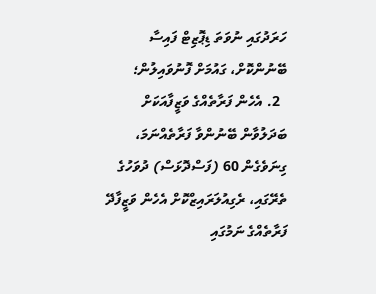ހަރަދުގައި ނުވަތަ ޑިޕޮޒިޓް ފައިސާ ބޭނުންކޮށް، ގައުމަށް ފޮނުވައިލުން؛
  2. އެހެން ފަރާތެއްގެ ވަޒީފާއަކަށް ބަދަލުވާން ބޭނުންވާ ފަރާތެއްނަމަ، ގިނަވެގެން 60 (ފަސްދޮޅަސް) ދުވަހުގެ ތެރޭގައި، ރެގިއުލަރައިޒްކޮށް އެހެން ވަޒީފާދޭ ފަރާތެއްގެ ނަމުގައި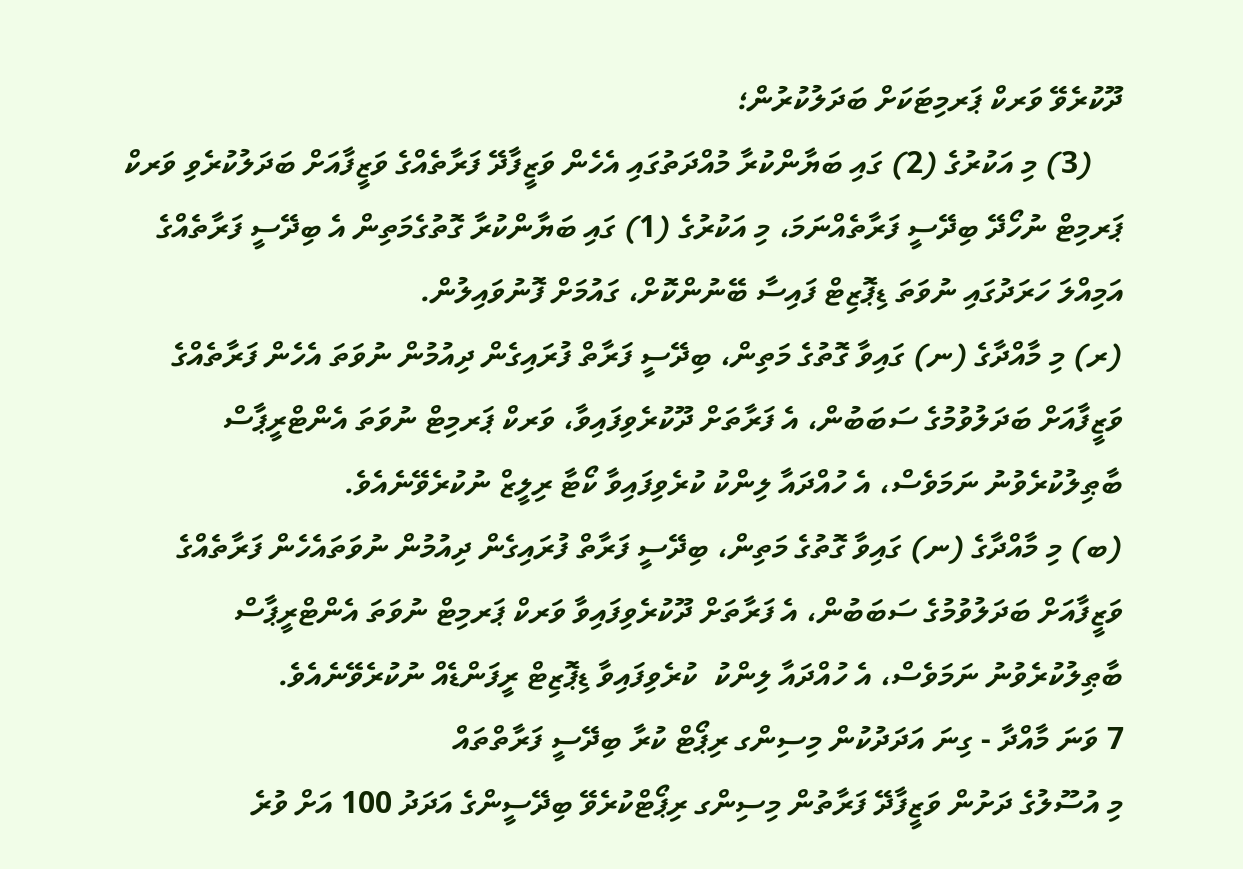ދޫކުރެވޭ ވަރކް ޕަރމިޓަކަށް ބަދަލުކުރުން؛
    (3) މި އަކުރުގެ (2) ގައި ބަޔާންކުރާ މުއްދަތުގައި އެހެން ވަޒީފާދޭ ފަރާތެއްގެ ވަޒީފާއަށް ބަދަލުކުރެވި ވަރކް ޕަރމިޓް ނުހޯދޭ ބިދޭސީ ފަރާތެއްނަމަ، މި އަކުރުގެ (1) ގައި ބަޔާންކުރާ ގޮތުގެމަތިން އެ ބިދޭސީ ފަރާތެއްގެ އަމިއްލަ ހަރަދުގައި ނުވަތަ ޑިޕޮޒިޓް ފައިސާ ބޭނުންކޮށް، ގައުމަށް ފޮނުވައިލުން.
(ރ) މި މާއްދާގެ (ނ) ގައިވާ ގޮތުގެ މަތިން، ބިދޭސީ ފަރާތް ފުރައިގެން ދިއުމުން ނުވަތަ އެހެން ފަރާތެއްގެ ވަޒީފާއަށް ބަދަލުވުމުގެ ސަބަބުން، އެ ފަރާތަށް ދޫކުރެވިފައިވާ، ވަރކް ޕަރމިޓް ނުވަތަ އެންޓްރީޕާސް ބާޠިލުކުރެވުނު ނަމަވެސް، އެ ހުއްދައާ ލިންކު ކުރެވިފައިވާ ކޯޓާ ރިލީޒް ނުކުރެވޭނެއެވެ.
(ބ) މި މާއްދާގެ (ނ) ގައިވާ ގޮތުގެ މަތިން، ބިދޭސީ ފަރާތް ފުރައިގެން ދިއުމުން ނުވަތައެހެން ފަރާތެއްގެ ވަޒީފާއަށް ބަދަލުވުމުގެ ސަބަބުން، އެ ފަރާތަށް ދޫކުރެވިފައިވާ ވަރކް ޕަރމިޓް ނުވަތަ އެންޓްރީޕާސް ބާޠިލުކުރެވުނު ނަމަވެސް، އެ ހުއްދައާ ލިންކު  ކުރެވިފައިވާ ޑިޕޮޒިޓް ރީފަންޑެއް ނުކުރެވޭނެއެވެ.
7 ވަނަ މާއްދާ - ގިނަ އަދަދުކުން މިސިންގ ރިޕޯޓް ކުރާ ބިދޭސީ ފަރާތްތައް
މި އުސޫލުގެ ދަށުން ވަޒީފާދޭ ފަރާތުން މިސިންގ ރިޕޯޓްކުރެވޭ ބިދޭސީންގެ އަދަދު 100 އަށް ވުރެ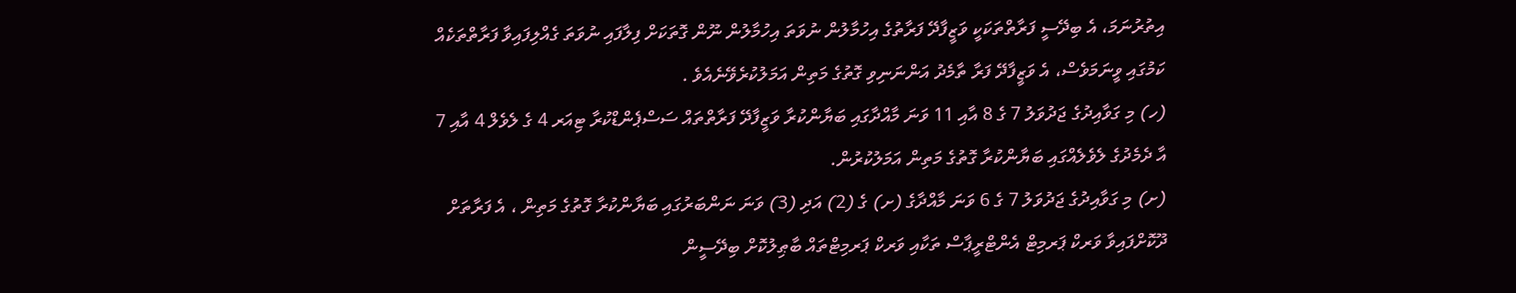އިތުރުނަމަ، އެ ބިދޭސީ ފަރާތްތަކަކީ ވަޒީފާދޭ ފަރާތުގެ އިހުމާލުން ނުވަތަ އިހުމާލުން ނޫން ގޮތަކަށް ފިލާފައި ނުވަތަ ގެއްލިފައިވާ ފަރާތްތަކެއް ކަމުގައި ވީނަމަވެސް، އެ ވަޒީފާދޭ ފަރާ ތާމެދު އަންނަނިވި ގޮތުގެ މަތިން އަމަލުކުރެވޭނެއެވެ .
(ހ) މި ގަވާއިދުގެ ޖަދުވަލު 7 ގެ 8 އާއި 11 ވަނަ މާއްދާގައި ބަޔާންކުރާ ވަޒީފާދޭ ފަރާތްތައް ސަސްޕެންޑްކުރާ ޓިއަރ 4 ގެ ލެވެލް 4 އާއި 7 އާ ދެމެދުގެ ލެވެލެއްގައި ބަޔާންކުރާ ގޮތުގެ މަތިން އަމަލުކުރުން.
(ށ) މި ގަވާއިދުގެ ޖަދުވަލު 7 ގެ 6 ވަނަ މާއްދާގެ (ށ) ގެ (2) އަދި (3) ވަނަ ނަންބަރުގައި ބަޔާންކުރާ ގޮތުގެ މަތިން ، އެ ފަރާތަށް ދޫކޮށްފައިވާ ވަރކް ޕަރމިޓް އެންޓްރީޕާސް ތަކާއި ވަރކް ޕަރމިޓްތައް ބާޠިލުކޮށް ބިދޭސީން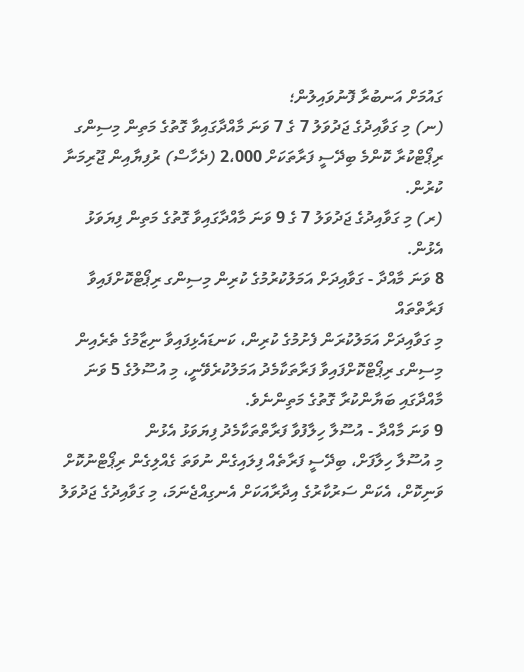ގައުމަށް އަނބުރާ ފޮނުވައިލުން؛
(ނ) މި ގަވާއިދުގެ ޖަދުވަލު 7 ގެ 7 ވަނަ މާއްދާގައިވާ ގޮތުގެ މަތިން މިސިންގ ރިޕޯޓްކުރާ ކޮންމެ ބިދޭސީ ފަރާތަކަށް 2،000 (ދެހާސް) ރުފިޔާއިން ޖޫރިމަނާ ކުރުން.
(ރ) މި ގަވާއިދުގެ ޖަދުވަލު 7 ގެ 9 ވަނަ މާއްދާގައިވާ ގޮތުގެ މަތިން ފިޔަވަޅު އެޅުން.
8 ވަނަ މާއްދާ - ގަވާއިދަށް އަމަލުކުރުމުގެ ކުރިން މިސިންގ ރިޕޯޓްކޮށްފައިވާ ފަރާތްތައް
މި ގަވާއިދަށް އަމަލުކުރަން ފެށުމުގެ ކުރިން، ކަނޑައެޅިފައިވާ ނިޒާމުގެ ތެރެއިން މިސިންގ ރިޕޯޓްކޮށްފައިވާ ފަރާތަކާމެދު އަމަލުކުރެވޭނީ، މި އުސޫލުގެ 5 ވަނަ މާއްދާގައި ބަޔާންކުރާ ގޮތުގެ މަތިންނެވެ.
9 ވަނަ މާއްދާ - އުސޫލާ ހިލާފުވާ ފަރާތްތަކާމެދު ފިޔަވަޅު އެޅުން
މި އުސޫލާ ހިލާފަށް، ބިދޭސީ ފަރާތެއް ފިލައިގެން ނުވަތަ ގެއްލިގެން ރިޕޯޓްނުކޮށް ވަނިކޮށް، އެކަން ސަރުކާރުގެ އިދާރާއަކަށް އެނގިއްޖެނަމަ، މި ގަވާއިދުގެ ޖަދުވަލު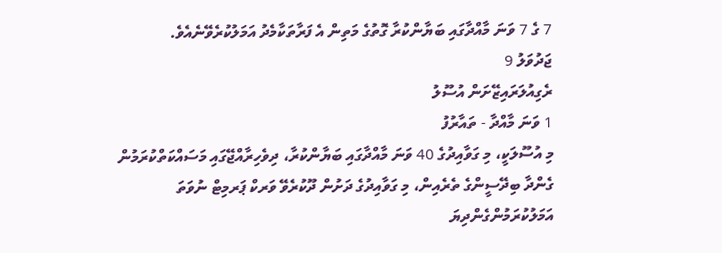7 ގެ 7 ވަނަ މާއްދާގައި ބަޔާންކުރާ ގޮތުގެ މަތިން އެ ފަރާތަކާމެދު އަމަލުކުރެވޭނެއެވެ.
ޖަދުވަލު 9
ރެގިއުލަރައިޒޭށަން އުސޫލު
1 ވަނަ މާއްދާ - ތައާރުފު
މި އުސޫލަކީ، މި ގަވާއިދުގެ 40 ވަނަ މާއްދާގައި ބަޔާންކުރާ، ދިވެހިރާއްޖޭގައި މަސައްކަތްކުރަމުން ގެންދާ ބިދޭސީންގެ ތެރެއިން، މި ގަވާއިދުގެ ދަށުން ދޫކުރެވޭ ވަރކް ޕަރމިޓް ނުވަތަ އަމަލުކުރަމުންގެންދިޔަ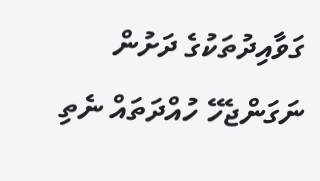ގަވާއިދުތަކުގެ ދަށުން ނަގަންޖެހޭ ހުއްދަތައް ނެތި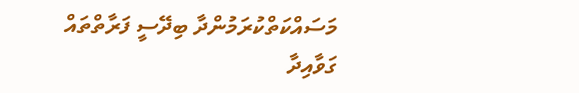މަސައްކަތްކުރަމުންދާ ބިދޭސީ ފަރާތްތައް ގަވާއިދާ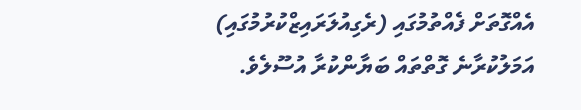އެއްގޮތަށް ފެއްތުމުގައި (ރެގިއުލަރައިޒްކުރުމުގައި) އަމަލުކުރާނެ ގޮތްތައް ބަޔާންކުރާ އުސޫލެވެ.